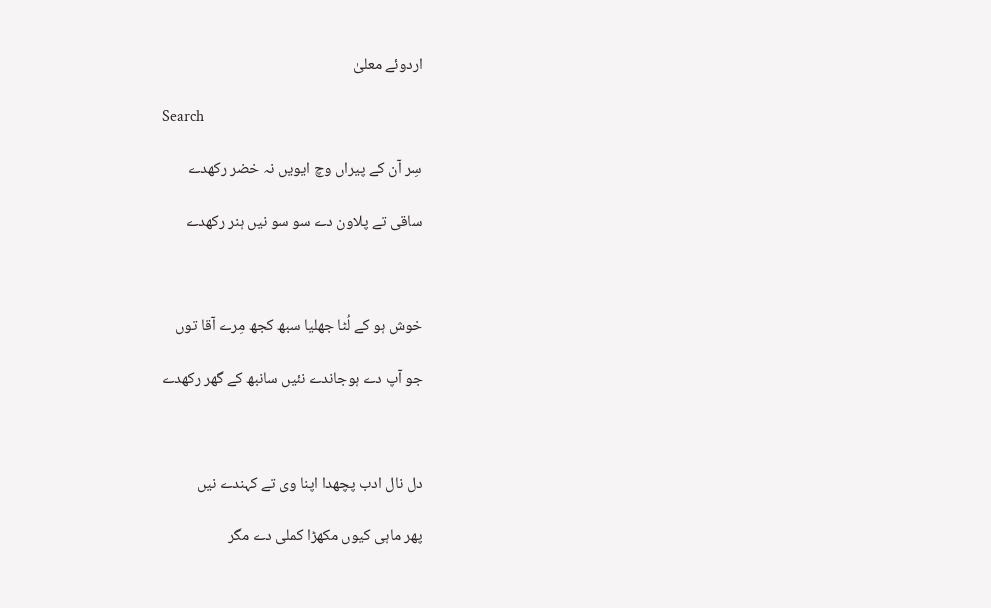اردوئے معلیٰ

Search

سِر آن کے پیراں وچ ایویں نہ خضر رکھدے

ساقی تے پلاون دے سو سو نیں ہنر رکھدے



خوش ہو کے لُٹا جھلیا سبھ کجھ مِرے آقا توں

جو آپ دے ہوجاندے نئیں سانبھ کے گھر رکھدے



دل نال ادب پچھدا اپنا وی تے کہندے نیں

پھر ماہی کیوں مکھڑا کملی دے مگر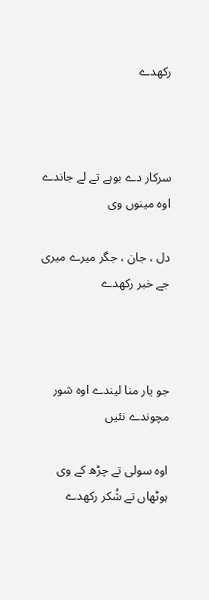رکھدے



سرکار دے بوہے تے لے جاندے اوہ مینوں وی

دل ، جان ، جگر میرے میری جے خبر رکھدے



جو یار منا لیندے اوہ شور مچوندے نئیں

اوہ سولی تے چڑھ کے وی ہوٹھاں تے شُکر رکھدے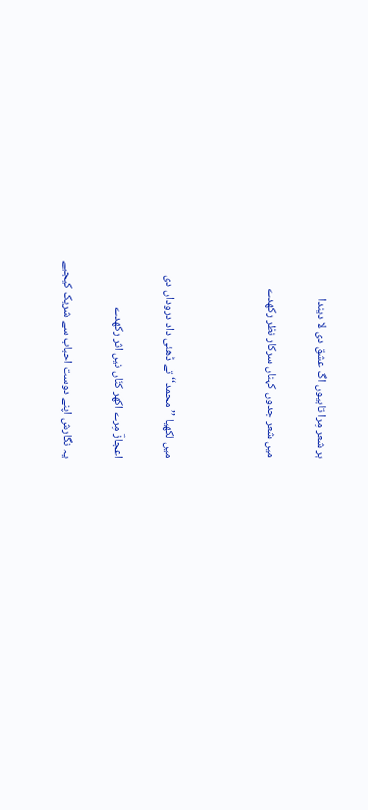ہر شعر مِرا تاہیوں اگ عشق دی لا دیندا

میں شعر جدوں کہناں سرکار نظر رکھدے



میں لکھیا ’’محمد‘‘ تے ڈھئی داد دروداں دی

اعجازؔ مِرے اکھر کنّاں نیں اثر رکھدے

یہ نگارش اپنے دوست احباب سے شریک کیجیے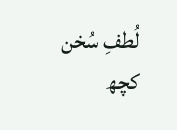لُطفِ سُخن کچھ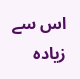اس سے زیادہ